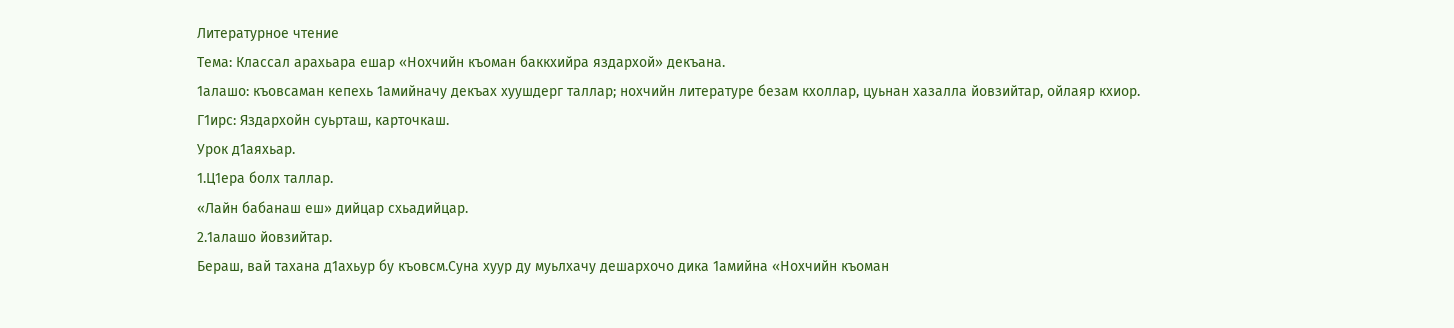Литературное чтение
Тема: Классал арахьара ешар «Нохчийн къоман баккхийра яздархой» декъана.
1алашо: къовсаман кепехь 1амийначу декъах хуушдерг таллар; нохчийн литературе безам кхоллар, цуьнан хазалла йовзийтар, ойлаяр кхиор.
Г1ирс: Яздархойн суьрташ, карточкаш.
Урок д1аяхьар.
1.Ц1ера болх таллар.
«Лайн бабанаш еш» дийцар схьадийцар.
2.1алашо йовзийтар.
Бераш, вай тахана д1ахьур бу къовсм.Суна хуур ду муьлхачу дешархочо дика 1амийна «Нохчийн къоман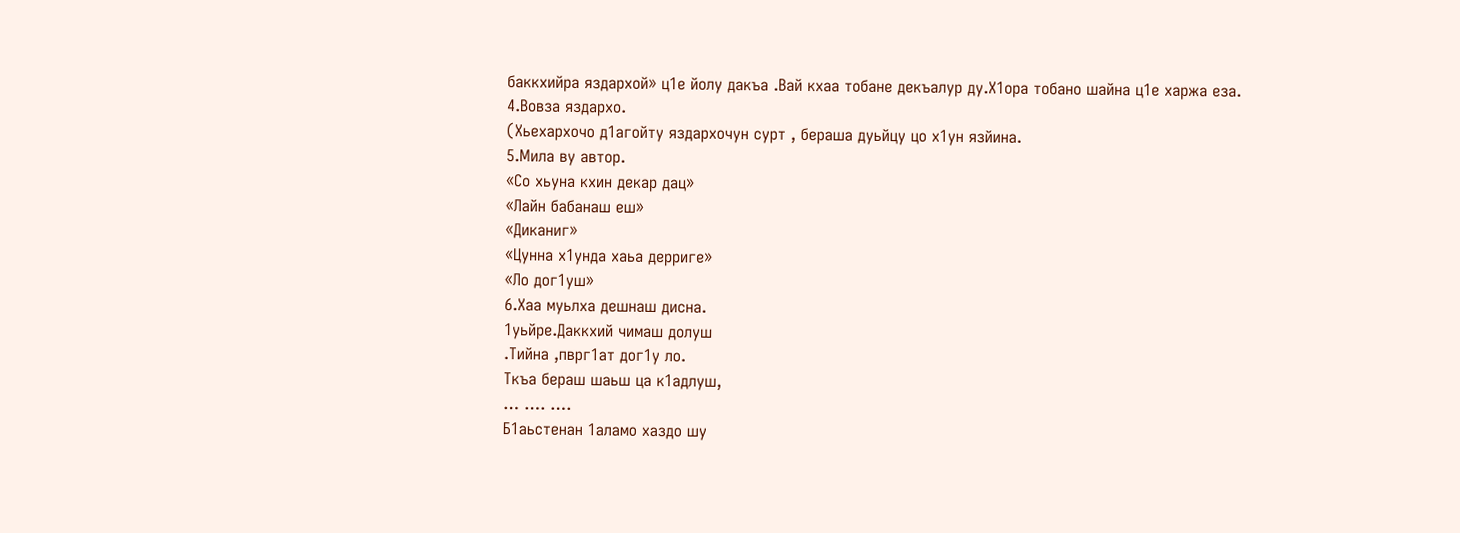баккхийра яздархой» ц1е йолу дакъа .Вай кхаа тобане декъалур ду.Х1ора тобано шайна ц1е харжа еза.
4.Вовза яздархо.
(Хьехархочо д1агойту яздархочун сурт , бераша дуьйцу цо х1ун язйина.
5.Мила ву автор.
«Со хьуна кхин декар дац»
«Лайн бабанаш еш»
«Диканиг»
«Цунна х1унда хаьа дерриге»
«Ло дог1уш»
6.Хаа муьлха дешнаш дисна.
1уьйре.Даккхий чимаш долуш
.Тийна ,пврг1ат дог1у ло.
Ткъа бераш шаьш ца к1адлуш,
… …. ….
Б1аьстенан 1аламо хаздо шу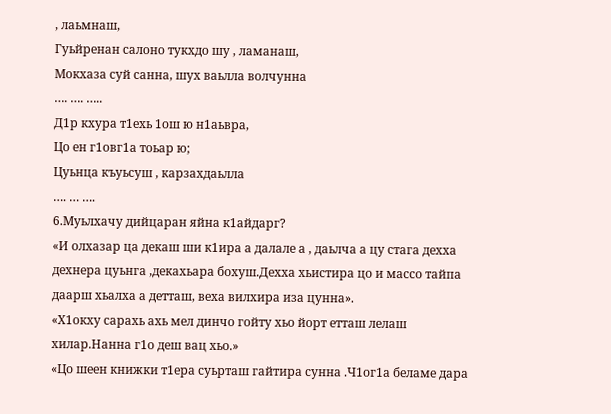, лаьмнаш,
Гуьйренан салоно тукхдо шу , ламанаш,
Мокхаза суй санна, шух ваьлла волчунна
…. …. …..
Д1р кхура т1ехь 1ош ю н1аьвра,
Цо ен г1овг1а тоьар ю;
Цуьнца къуьсуш , карзахдаьлла
…. … ….
6.Муьлхачу дийцаран яйна к1айдарг?
«И олхазар ца декаш ши к1ира а далале а , даьлча а цу стага дехха дехнера цуьнга ,декахьара бохуш.Дехха хьистира цо и массо тайпа даарш хьалха а детташ, веха вилхира иза цунна».
«Х1окху сарахь ахь мел динчо гойту хьо йорт етташ лелаш хилар.Нанна г1о деш вац хьо.»
«Цо шеен книжки т1ера суьрташ гайтира сунна .Ч1ог1а беламе дара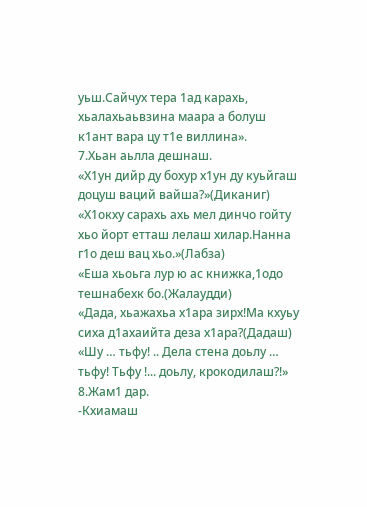уьш.Сайчух тера 1ад карахь, хьалахьаьвзина маара а болуш к1ант вара цу т1е виллина».
7.Хьан аьлла дешнаш.
«Х1ун дийр ду бохур х1ун ду куьйгаш доцуш ваций вайша?»(Диканиг)
«Х1окху сарахь ахь мел динчо гойту хьо йорт етташ лелаш хилар.Нанна г1о деш вац хьо.»(Лабза)
«Еша хьоьга лур ю ас книжка,1одо тешнабехк бо.(Жалаудди)
«Дада, хьажахьа х1ара зирх!Ма кхуьу сиха д1ахаийта деза х1ара?(Дадаш)
«Шу … тьфу! .. Дела стена доьлу … тьфу! Тьфу !... доьлу, крокодилаш?!»
8.Жам1 дар.
-Кхиамаш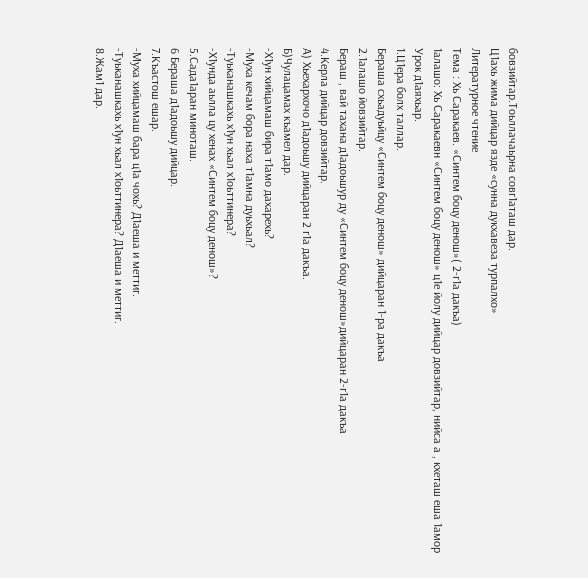бовзийтар.Тоьллачаьрна совг1аташ дар.
Ц1ахь жима дийцар язде «сунна дукхавеза турпалхо»
Литературное чтение
Тема : Хь Саракаев. «Синтем боцу денош»( 2-г1а дакъа)
1алашо: Хь Саракаевн «Синтем боцу денош» ц1е йолу дийцар довзийтар, нийса а , кхеташ еша 1амор
Урок д1аяхьар.
1.Ц1ера болх таллар.
Бераша схьадуьйцу «Синтем боцу денош» дийцаран 1-ра дакъа
2.1алашо йовзийтар.
Бераш , вай тахана д1адоьшур ду «Синтем боцу денош»дийцаран 2-г1а дакъа
4.Керла дийцар довзийтар.
А) Хьехархочо д1адоьшу дийцаран 2 г1а дакъа.
Б)Чулацамах къамел дар.
-Х1ун хийцамаш бира т1амо дахарехь?
-Муха кечам бора наха т1амна дуьхьал?
-Туьканашкахь х1ун хьал х1оьттинера?
-Х1унда аьлла цу хенах «Синтем боцу денош»?
5.Сада1аран миноташ.
6 Бераша д1адоьшу дийцар.
7.Къастош ешар.
-Муха хийцамаш бара ц1а чохь? Д1аеша и меттиг.
-Туьканашкахь х1ун хьал х1оьттинера? Д1аеша и меттиг.
8.Жам1 дар.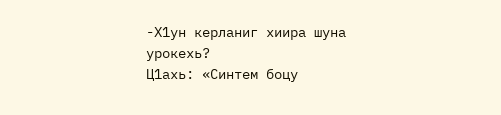-Х1ун керланиг хиира шуна урокехь?
Ц1ахь: «Синтем боцу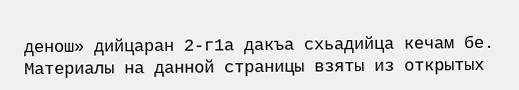денош» дийцаран 2-г1а дакъа схьадийца кечам бе.
Материалы на данной страницы взяты из открытых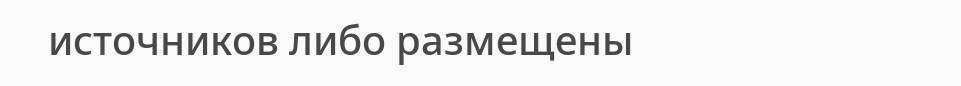источников либо размещены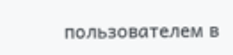пользователем в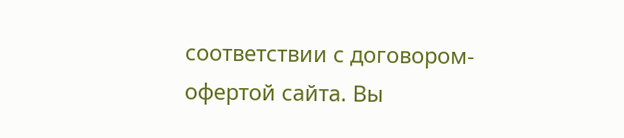соответствии с договором-офертой сайта. Вы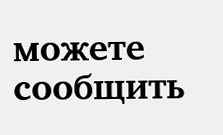можете сообщить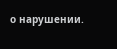о нарушении.